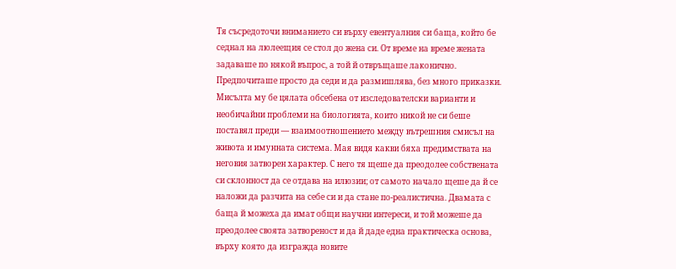Тя съсредоточи вниманието си върху евентуалния си баща, който бе седнал на люлеещия се стол до жена си. От време на време жената задаваше по някой въпрос, а той й отвръщаше лаконично. Предпочиташе просто да седи и да размишлява, без много приказки. Мисълта му бе цялата обсебена от изследователски варианти и необичайни проблеми на биологията, които никой не си беше поставял преди — взаимоотношението между вътрешния смисъл на живота и имунната система. Мая видя какви бяха предимствата на неговия затворен характер. С него тя щеше да преодолее собствената си склонност да се отдава на илюзии; от самото начало щеше да й се наложи да разчита на себе си и да стане по-реалистична. Двамата с баща й можеха да имат общи научни интереси, и той можеше да преодолее своята затвореност и да й даде една практическа основа, върху която да изгражда новите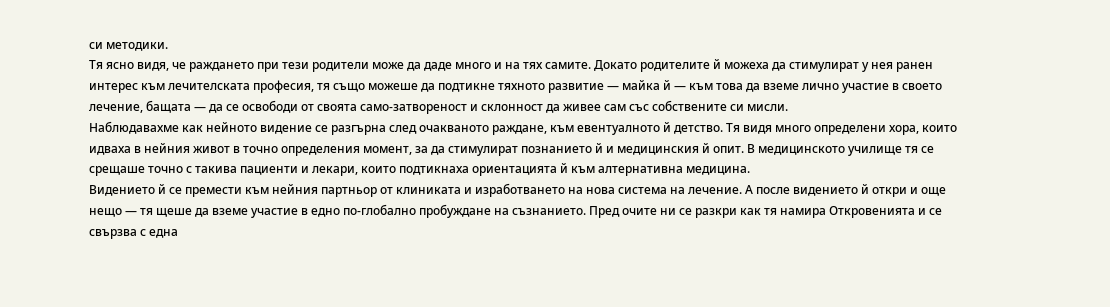си методики.
Тя ясно видя, че раждането при тези родители може да даде много и на тях самите. Докато родителите й можеха да стимулират у нея ранен интерес към лечителската професия, тя също можеше да подтикне тяхното развитие — майка й — към това да вземе лично участие в своето лечение, бащата — да се освободи от своята само-затвореност и склонност да живее сам със собствените си мисли.
Наблюдавахме как нейното видение се разгърна след очакваното раждане, към евентуалното й детство. Тя видя много определени хора, които идваха в нейния живот в точно определения момент, за да стимулират познанието й и медицинския й опит. В медицинското училище тя се срещаше точно с такива пациенти и лекари, които подтикнаха ориентацията й към алтернативна медицина.
Видението й се премести към нейния партньор от клиниката и изработването на нова система на лечение. А после видението й откри и още нещо — тя щеше да вземе участие в едно по-глобално пробуждане на съзнанието. Пред очите ни се разкри как тя намира Откровенията и се свързва с една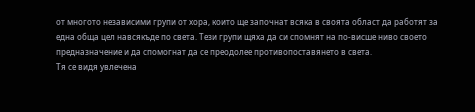от многото независими групи от хора, които ще започнат всяка в своята област да работят за една обща цел навсякъде по света. Тези групи щяха да си спомнят на по-висше ниво своето предназначение и да спомогнат да се преодолее противопоставянето в света.
Тя се видя увлечена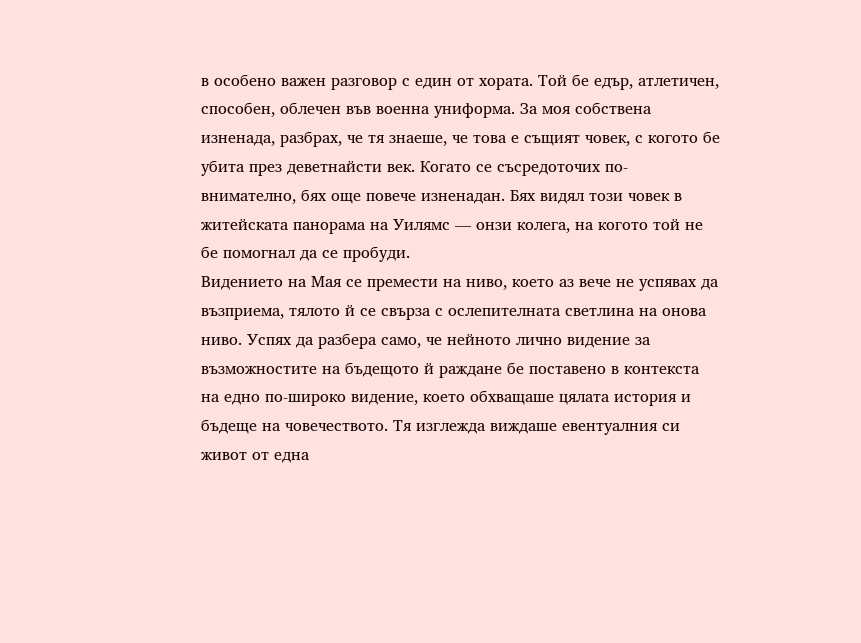в особено важен разговор с един от хората. Той бе едър, атлетичен, способен, облечен във военна униформа. За моя собствена изненада, разбрах, че тя знаеше, че това е същият човек, с когото бе убита през деветнайсти век. Когато се съсредоточих по-внимателно, бях още повече изненадан. Бях видял този човек в житейската панорама на Уилямс — онзи колега, на когото той не бе помогнал да се пробуди.
Видението на Мая се премести на ниво, което аз вече не успявах да възприема, тялото й се свърза с ослепителната светлина на онова ниво. Успях да разбера само, че нейното лично видение за възможностите на бъдещото й раждане бе поставено в контекста на едно по-широко видение, което обхващаше цялата история и бъдеще на човечеството. Тя изглежда виждаше евентуалния си живот от една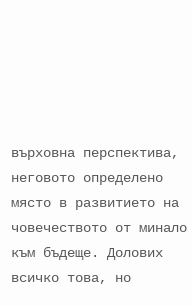върховна перспектива, неговото определено място в развитието на човечеството от минало към бъдеще. Долових всичко това, но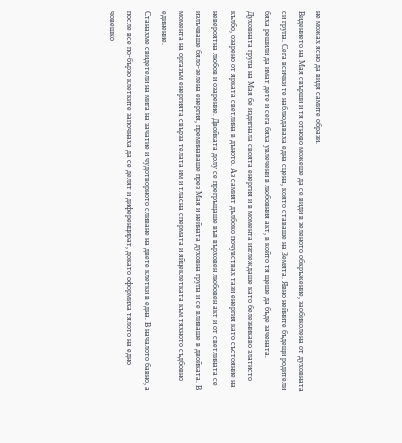не можах ясно да видя самите образи.
Видението на Мая свърши и тя отново можеше да се види в зеленото обкръжение, заобиколена от духовната си група. Сега всички те наблюдаваха една сцена, която ставаше на Земята. Явно нейните бъдещи родители бяха решили да имат дете и сега бяха увлечени в любовния акт, в който тя щеше да бъде зачената.
Духовната група на Мая бе издигнала своята енергия и в момента изглеждаше като белезникаво златисто кълбо, озарено от ярката светлина в дъното. Аз самият дълбоко почувствах тази енергия като състояние на невероятна любов и озарение. Двойката долу се прегръщаше във върховен любовен акт и от светлината се излъчваше бяло-зелена енергия, преминаваше през Мая и нейната духовна група и се вливаше в двойката. В момента на оргазъм енергията свърза телата им и тласна спермата и яйцеклетката към тяхното съдбовно единение.
Станахме свидетели на мига на зачатие и чудотворното сливане на двете клетки в една. В началото бавно, а после все по-бързо клетките започнаха да се делят и диференцират, докато оформиха тялото на едно човешко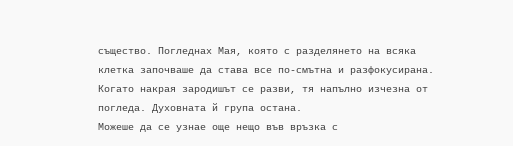същество. Погледнах Мая, която с разделянето на всяка клетка започваше да става все по-смътна и разфокусирана. Когато накрая зародишът се разви, тя напълно изчезна от погледа. Духовната й група остана.
Можеше да се узнае още нещо във връзка с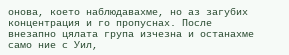онова, което наблюдавахме, но аз загубих концентрация и го пропуснах. После внезапно цялата група изчезна и останахме само ние с Уил,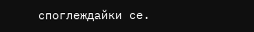споглеждайки се.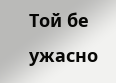Той бе ужасно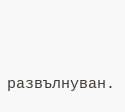развълнуван.